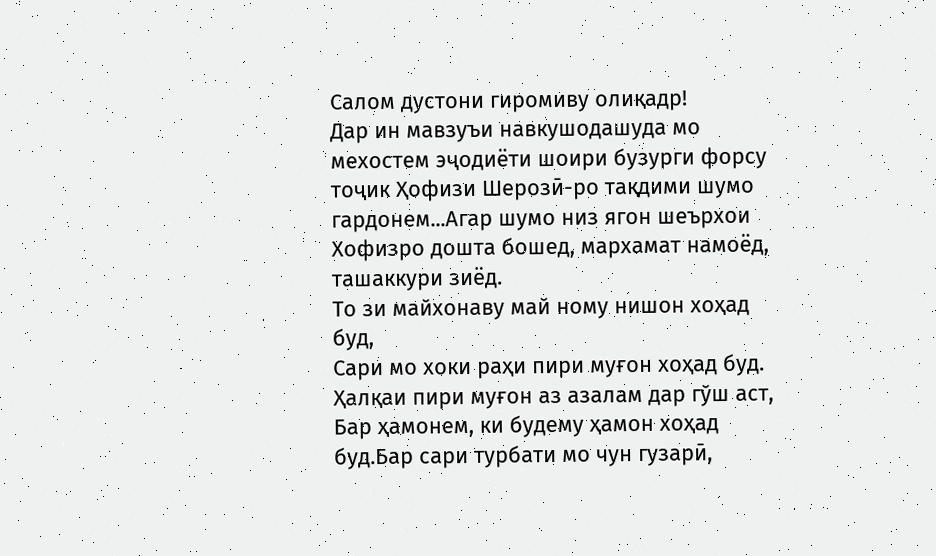Салом дустони гиромиву олиқадр!
Дар ин мавзуъи навкушодашуда мо мехостем эҷодиёти шоири бузурги форсу тоҷик Ҳофизи Шерозӣ-ро тақдими шумо гардонем...Агар шумо низ ягон шеърхои Хофизро дошта бошед, мархамат намоёд, ташаккури зиёд.
То зи майхонаву май ному нишон хоҳад буд,
Сари мо хоки раҳи пири муғон хоҳад буд.
Ҳалқаи пири муғон аз азалам дар гўш аст,
Бар ҳамонем, ки будему ҳамон хоҳад буд.Бар сари турбати мо чун гузарӣ,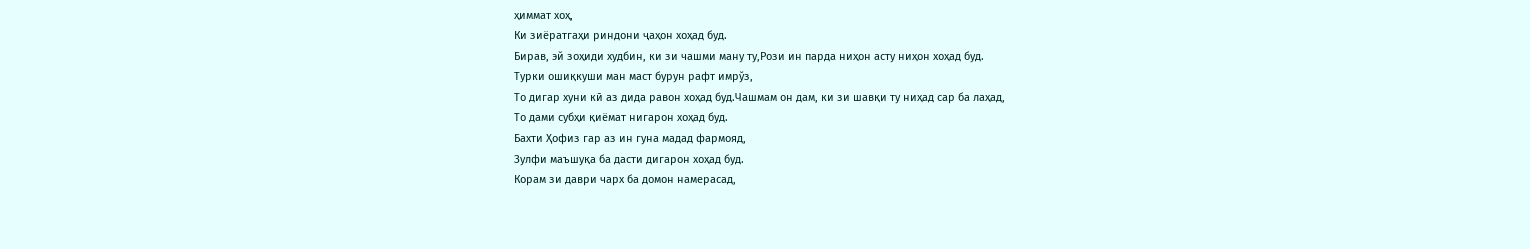ҳиммат хоҳ,
Ки зиёратгаҳи риндони ҷаҳон хоҳад буд.
Бирав, эй зоҳиди худбин, ки зи чашми ману ту,Рози ин парда ниҳон асту ниҳон хоҳад буд.
Турки ошиқкуши ман маст бурун рафт имрўз,
То дигар хуни кӣ аз дида равон хоҳад буд.Чашмам он дам, ки зи шавқи ту ниҳад сар ба лаҳад,
То дами субҳи қиёмат нигарон хоҳад буд.
Бахти Ҳофиз гар аз ин гуна мадад фармояд,
Зулфи маъшуқа ба дасти дигарон хоҳад буд.
Корам зи даври чарх ба домон намерасад,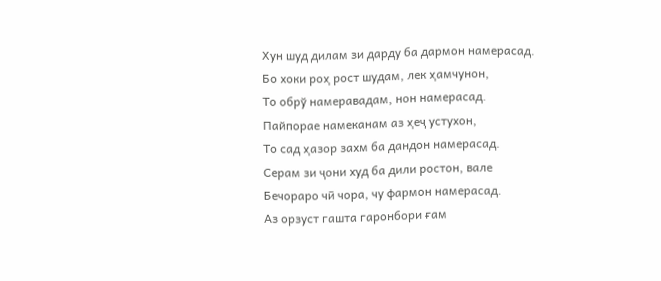Хун шуд дилам зи дарду ба дармон намерасад.
Бо хоки роҳ рост шудам, лек ҳамчунон,
То обрў намеравадам, нон намерасад.
Пайпорае намеканам аз ҳеҷ устухон,
То сад ҳазор захм ба дандон намерасад.
Серам зи ҷони худ ба дили ростон, вале
Бечораро чӣ чора, чу фармон намерасад.
Аз орзуст гашта гаронбори ғам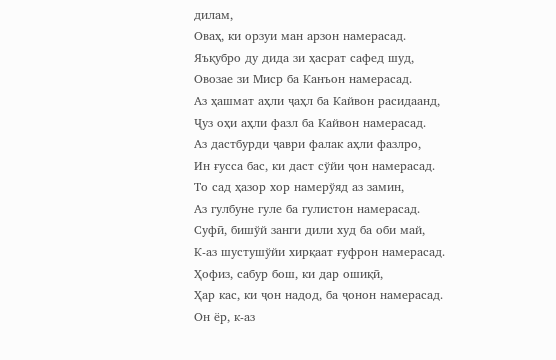дилам,
Оваҳ, ки орзуи ман арзон намерасад.
Яъқубро ду дида зи ҳасрат сафед шуд,
Овозае зи Миср ба Канъон намерасад.
Аз ҳашмат аҳли ҷаҳл ба Кайвон расидаанд,
Ҷуз оҳи аҳли фазл ба Кайвон намерасад.
Аз дастбурди ҷаври фалак аҳли фазлро,
Ин ғусса бас, ки даст сўйи ҷон намерасад.
То сад ҳазор хор намерўяд аз замин,
Аз гулбуне гуле ба гулистон намерасад.
Суфӣ, бишўй занги дили худ ба оби май,
К-аз шустушўйи хирқаат ғуфрон намерасад.
Ҳофиз, сабур бош, ки дар ошиқӣ,
Ҳар кас, ки ҷон надод, ба ҷонон намерасад.
Он ёр, к-аз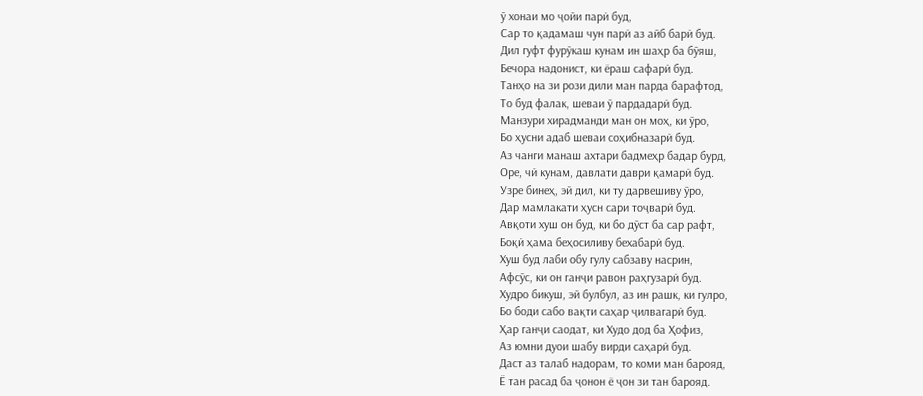ў хонаи мо ҷойи парӣ буд,
Сар то қадамаш чун парӣ аз айб барӣ буд.
Дил гуфт фурўкаш кунам ин шаҳр ба бўяш,
Бечора надонист, ки ёраш сафарӣ буд.
Танҳо на зи рози дили ман парда барафтод,
То буд фалак, шеваи ў пардадарӣ буд.
Манзури хирадманди ман он моҳ, ки ўро,
Бо ҳусни адаб шеваи соҳибназарӣ буд.
Аз чанги манаш ахтари бадмеҳр бадар бурд,
Оре, чӣ кунам, давлати даври қамарӣ буд.
Узре бинеҳ, эй дил, ки ту дарвешиву ўро,
Дар мамлакати ҳусн сари тоҷварӣ буд.
Авқоти хуш он буд, ки бо дўст ба сар рафт,
Боқӣ ҳама беҳосиливу бехабарӣ буд.
Хуш буд лаби обу гулу сабзаву насрин,
Афсўс, ки он ганҷи равон раҳгузарӣ буд.
Худро бикуш, эй булбул, аз ин рашк, ки гулро,
Бо боди сабо вақти саҳар ҷилвагарӣ буд.
Ҳар ганҷи саодат, ки Худо дод ба Ҳофиз,
Аз юмни дуои шабу вирди саҳарӣ буд.
Даст аз талаб надорам, то коми ман барояд,
Ё тан расад ба ҷонон ё ҷон зи тан барояд.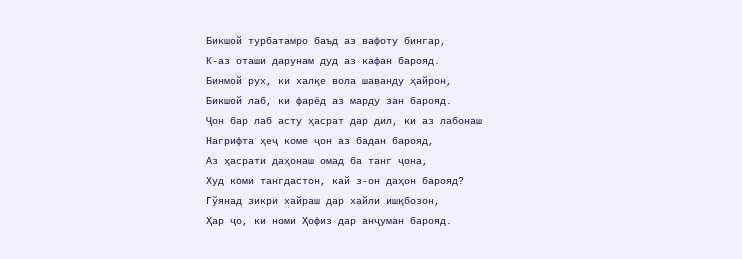Бикшой турбатамро баъд аз вафоту бингар,
К-аз оташи дарунам дуд аз кафан барояд.
Бинмой рух, ки халқе вола шаванду ҳайрон,
Бикшой лаб, ки фарёд аз марду зан барояд.
Ҷон бар лаб асту ҳасрат дар дил, ки аз лабонаш
Нагрифта ҳеҷ коме ҷон аз бадан барояд,
Аз ҳасрати даҳонаш омад ба танг ҷона,
Худ коми тангдастон, кай з-он даҳон барояд?
Гўянад зикри хайраш дар хайли ишқбозон,
Ҳар ҷо, ки номи Ҳофиз дар анҷуман барояд.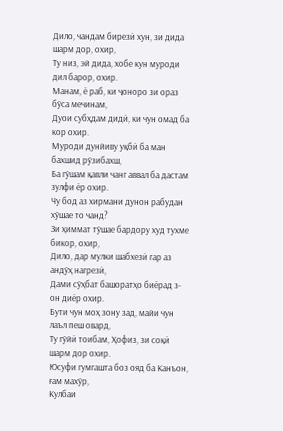Дило, чандам бирезӣ хун, зи дида шарм дор, охир,
Ту низ, эй дида, хобе кун муроди дил барор, охир.
Манам, ё раб, ки ҷоноро зи ораз бўса мечинам,
Дуои субҳдам дидӣ, ки чун омад ба кор охир.
Муроди дунйиву уқбӣ ба ман бахшид рўзибахш,
Ба гўшам қавли чанг аввал ба дастам зулфи ёр охир.
Чу бод аз хирмани дунон рабудан хўшае то чанд?
Зи ҳиммат тўшае бардору худ тухме бикор, охир,
Дило, дар мулки шабхезӣ гар аз андўҳ нагрезӣ,
Дами сўҳбат башоратҳо биёрад з-он диёр охир.
Бути чун моҳ зону зад, майи чун лаъл пеш овард,
Ту гўйӣ тоибам, Ҳофиз, зи соқӣ шарм дор охир.
Юсуфи гумгашта боз ояд ба Канъон, ғам махўр,
Кулбаи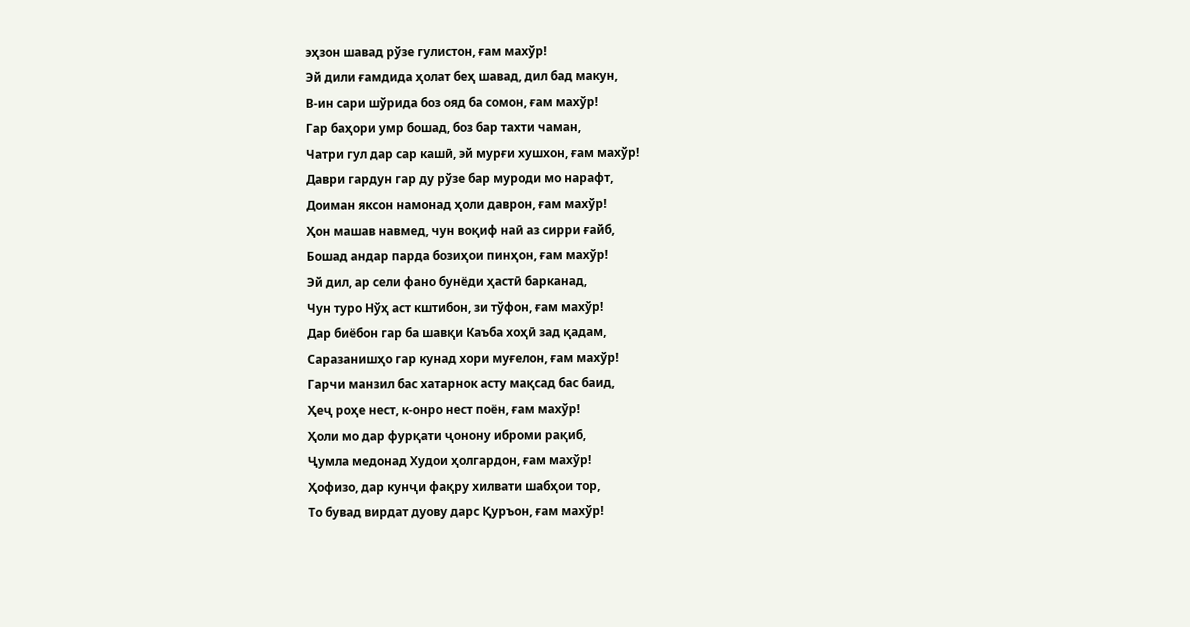эҳзон шавад рўзе гулистон, ғам махўр!
Эй дили ғамдида ҳолат беҳ шавад, дил бад макун,
В-ин сари шўрида боз ояд ба сомон, ғам махўр!
Гар баҳори умр бошад, боз бар тахти чаман,
Чатри гул дар сар кашӣ, эй мурғи хушхон, ғам махўр!
Даври гардун гар ду рўзе бар муроди мо нарафт,
Доиман яксон намонад ҳоли даврон, ғам махўр!
Ҳон машав навмед, чун воқиф наӣ аз сирри ғайб,
Бошад андар парда бозиҳои пинҳон, ғам махўр!
Эй дил, ар сели фано бунёди ҳастӣ барканад,
Чун туро Нўҳ аст кштибон, зи тўфон, ғам махўр!
Дар биёбон гар ба шавқи Каъба хоҳӣ зад қадам,
Саразанишҳо гар кунад хори муғелон, ғам махўр!
Гарчи манзил бас хатарнок асту мақсад бас баид,
Ҳеҷ роҳе нест, к-онро нест поён, ғам махўр!
Ҳоли мо дар фурқати ҷонону иброми рақиб,
Ҷумла медонад Худои ҳолгардон, ғам махўр!
Ҳофизо, дар кунҷи фақру хилвати шабҳои тор,
То бувад вирдат дуову дарс Қуръон, ғам махўр!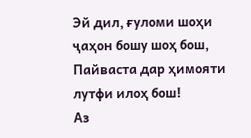Эй дил, ғуломи шоҳи ҷаҳон бошу шоҳ бош,
Пайваста дар ҳимояти лутфи илоҳ бош!
Аз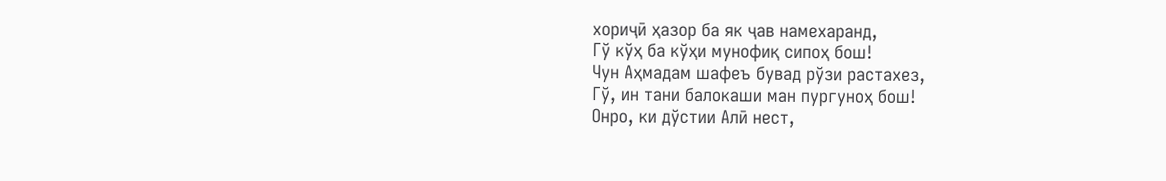хориҷӣ ҳазор ба як ҷав намехаранд,
Гў кўҳ ба кўҳи мунофиқ сипоҳ бош!
Чун Аҳмадам шафеъ бувад рўзи растахез,
Гў, ин тани балокаши ман пургуноҳ бош!
Онро, ки дўстии Алӣ нест,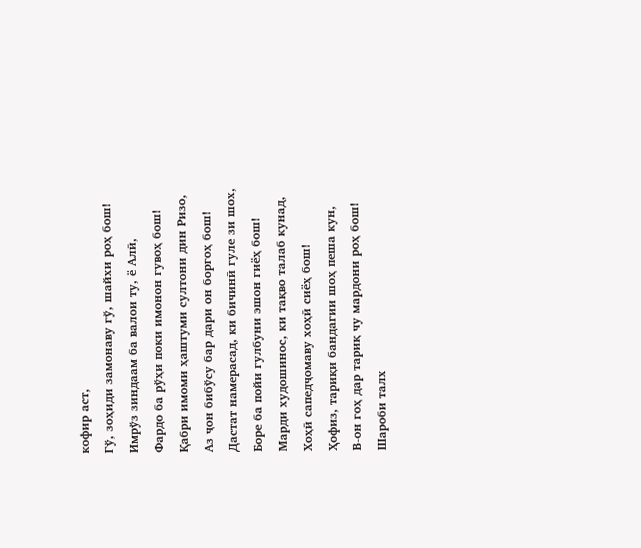кофир аст,
Гў, зоҳиди замонаву гў, шайхи роҳ бош!
Имрўз зиндаам ба валои ту, ё Алӣ,
Фардо ба рўҳи поки имонон гувоҳ бош!
Қабри имоми ҳаштуми султони дин Ризо,
Аз ҷон бибўсу бар дари он боргоҳ бош!
Дастат намерасад, ки бичинӣ гуле зи шох,
Боре ба пойи гулбуни эшон гиёҳ бош!
Марди худошинос, ки тақво талаб кунад,
Хоҳӣ сапедҷомаву хоҳӣ сиёҳ бош!
Ҳофиз, тариқи бандагии шоҳ пеша кун,
В-он гоҳ дар тариқ чу мардони роҳ бош!
Шароби талх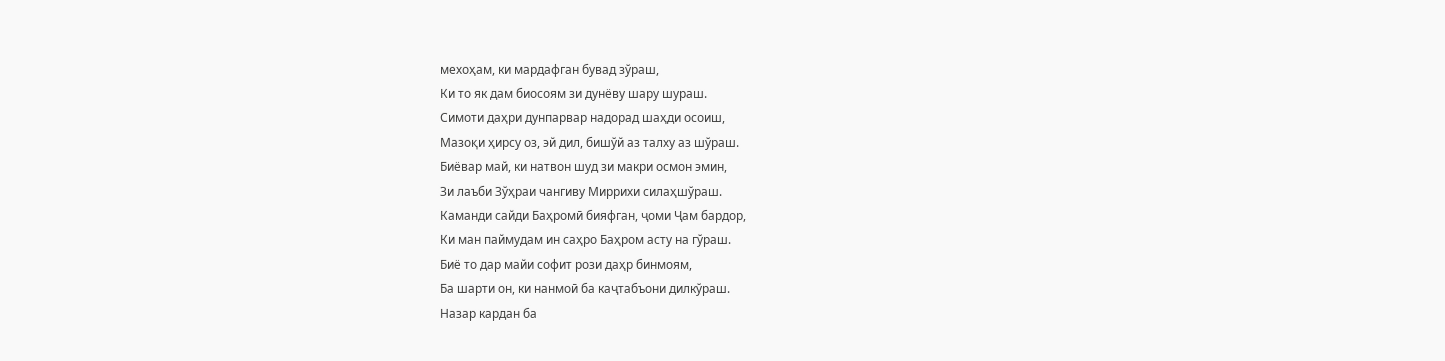мехоҳам, ки мардафган бувад зўраш,
Ки то як дам биосоям зи дунёву шару шураш.
Симоти даҳри дунпарвар надорад шаҳди осоиш,
Мазоқи ҳирсу оз, эй дил, бишўй аз талху аз шўраш.
Биёвар май, ки натвон шуд зи макри осмон эмин,
Зи лаъби Зўҳраи чангиву Миррихи силаҳшўраш.
Каманди сайди Баҳромӣ бияфган, ҷоми Ҷам бардор,
Ки ман паймудам ин саҳро Баҳром асту на гўраш.
Биё то дар майи софит рози даҳр бинмоям,
Ба шарти он, ки нанмоӣ ба каҷтабъони дилкўраш.
Назар кардан ба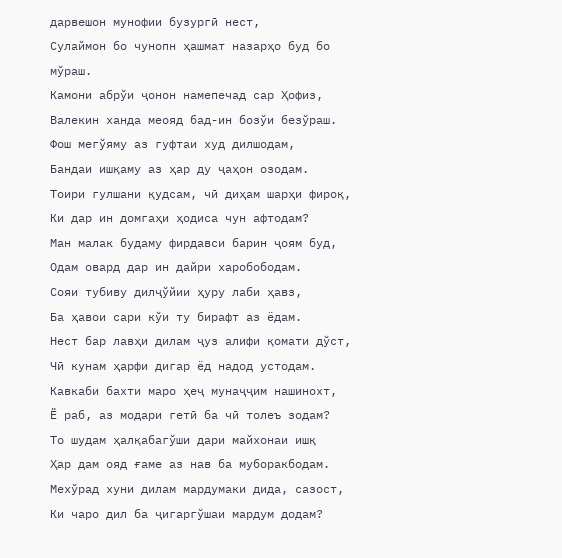дарвешон мунофии бузургӣ нест,
Сулаймон бо чунопн ҳашмат назарҳо буд бо мўраш.
Камони абрўи ҷонон намепечад сар Ҳофиз,
Валекин ханда меояд бад-ин бозўи безўраш.
Фош мегўяму аз гуфтаи худ дилшодам,
Бандаи ишқаму аз ҳар ду ҷаҳон озодам.
Тоири гулшани қудсам, чӣ диҳам шарҳи фироқ,
Ки дар ин домгаҳи ҳодиса чун афтодам?
Ман малак будаму фирдавси барин ҷоям буд,
Одам овард дар ин дайри харобободам.
Сояи тубиву дилҷўйии ҳуру лаби ҳавз,
Ба ҳавои сари кўи ту бирафт аз ёдам.
Нест бар лавҳи дилам ҷуз алифи қомати дўст,
Чӣ кунам ҳарфи дигар ёд надод устодам.
Кавкаби бахти маро ҳеҷ мунаҷҷим нашинохт,
Ё раб, аз модари гетӣ ба чӣ толеъ зодам?
То шудам ҳалқабагўши дари майхонаи ишқ
Ҳар дам ояд ғаме аз нав ба муборакбодам.
Мехўрад хуни дилам мардумаки дида, сазост,
Ки чаро дил ба ҷигаргўшаи мардум додам?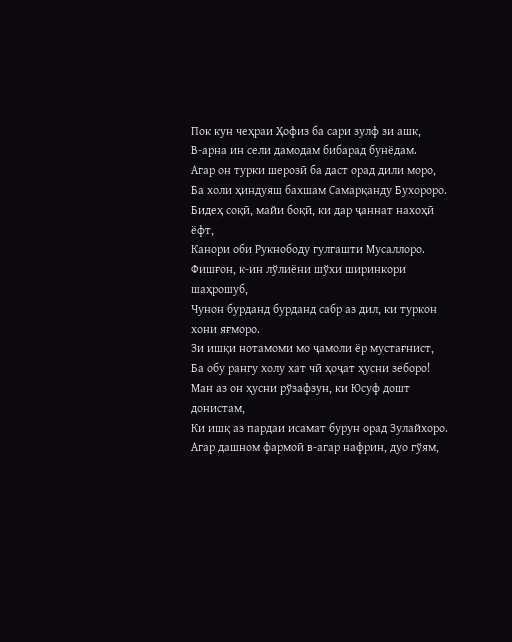Пок кун чеҳраи Ҳофиз ба сари зулф зи ашк,
В-арна ин сели дамодам бибарад бунёдам.
Агар он турки шерозӣ ба даст орад дили моро,
Ба холи ҳиндуяш бахшам Самарқанду Бухороро.
Бидеҳ соқӣ, майи боқӣ, ки дар ҷаннат нахоҳӣ ёфт,
Канори оби Рукнободу гулгашти Мусаллоро.
Фишғон, к-ин лўлиёни шўхи ширинкори шаҳрошуб,
Чунон бурданд бурданд сабр аз дил, ки туркон хони яғморо.
Зи ишқи нотамоми мо ҷамоли ёр мустағнист,
Ба обу рангу холу хат чӣ ҳоҷат ҳусни зеборо!
Ман аз он ҳусни рўзафзун, ки Юсуф дошт донистам,
Ки ишқ аз пардаи исамат бурун орад Зулайхоро.
Агар дашном фармоӣ в-агар нафрин, дуо гўям,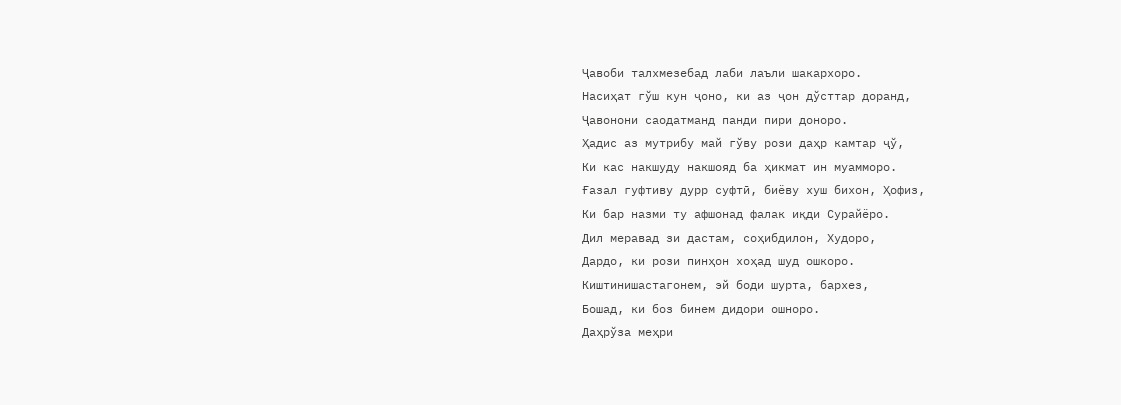Ҷавоби талхмезебад лаби лаъли шакархоро.
Насиҳат гўш кун ҷоно, ки аз ҷон дўсттар доранд,
Ҷавонони саодатманд панди пири доноро.
Ҳадис аз мутрибу май гўву рози даҳр камтар ҷў,
Ки кас накшуду накшояд ба ҳикмат ин муамморо.
Ғазал гуфтиву дурр суфтӣ, биёву хуш бихон, Ҳофиз,
Ки бар назми ту афшонад фалак иқди Сурайёро.
Дил меравад зи дастам, соҳибдилон, Худоро,
Дардо, ки рози пинҳон хоҳад шуд ошкоро.
Киштинишастагонем, эй боди шурта, бархез,
Бошад, ки боз бинем дидори ошноро.
Даҳрўза меҳри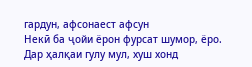гардун, афсонаест афсун
Некӣ ба ҷойи ёрон фурсат шумор, ёро.
Дар ҳалқаи гулу мул, хуш хонд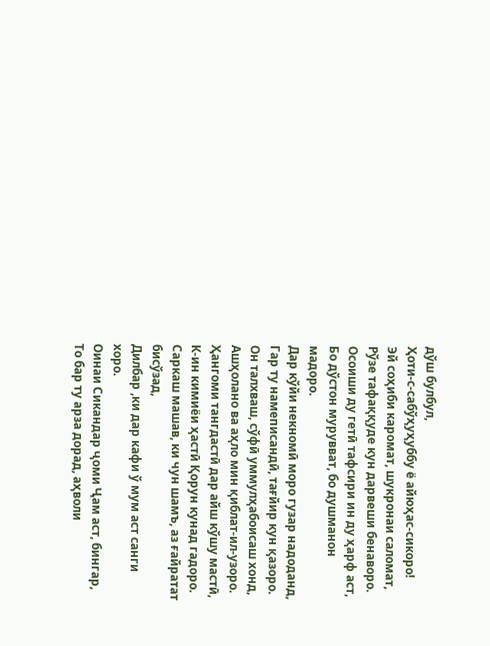дўш булбул,
Ҳоти-с-сабўҳуҳуббу ё айюҳас-сикоро!
Эй соҳиби каромат, шукронаи саломат,
Рўзе тафаққуде кун дарвеши бенаворо.
Осоиши ду гетӣ тафсири ин ду ҳарф аст,
Бо дўстон мурувват, бо душманон мадоро.
Дар кўйи некномӣ моро гузар надоданд,
Гар ту намеписандӣ, тағйир кун қазоро.
Он талхваш, сўфӣ уммулҳабоисаш хонд,
Ашҳолано ва аҳло мин қиблат-ил-узоро.
Ҳангоми тангдастӣ дар айш кўшу мастӣ,
К-ин кимиёи ҳастӣ Қорун кунад гадоро.
Саркаш машав, ки чун шамъ, аз ғайратат бисўзад,
Дилбар ,ки дар кафи ў мум аст санги хоро.
Оинаи Сикандар ҷоми Ҷам аст, бингар,
То бар ту арза дорад, аҳволи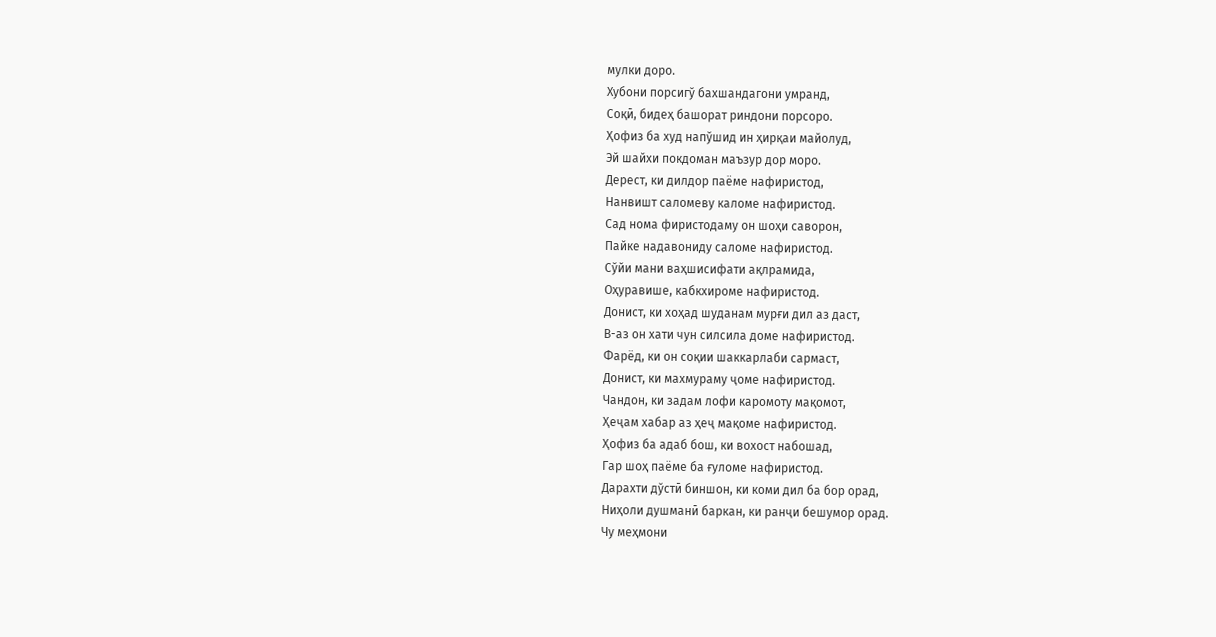мулки доро.
Хубони порсигў бахшандагони умранд,
Соқӣ, бидеҳ башорат риндони порсоро.
Ҳофиз ба худ напўшид ин ҳирқаи майолуд,
Эй шайхи покдоман маъзур дор моро.
Дерест, ки дилдор паёме нафиристод,
Нанвишт саломеву каломе нафиристод.
Сад нома фиристодаму он шоҳи саворон,
Пайке надавониду саломе нафиристод.
Сўйи мани ваҳшисифати ақлрамида,
Оҳуравише, кабкхироме нафиристод.
Донист, ки хоҳад шуданам мурғи дил аз даст,
В-аз он хати чун силсила доме нафиристод.
Фарёд, ки он соқии шаккарлаби сармаст,
Донист, ки махмураму ҷоме нафиристод.
Чандон, ки задам лофи каромоту мақомот,
Ҳеҷам хабар аз ҳеҷ мақоме нафиристод.
Ҳофиз ба адаб бош, ки вохост набошад,
Гар шоҳ паёме ба ғуломе нафиристод.
Дарахти дўстӣ биншон, ки коми дил ба бор орад,
Ниҳоли душманӣ баркан, ки ранҷи бешумор орад.
Чу меҳмони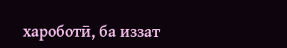хароботӣ, ба иззат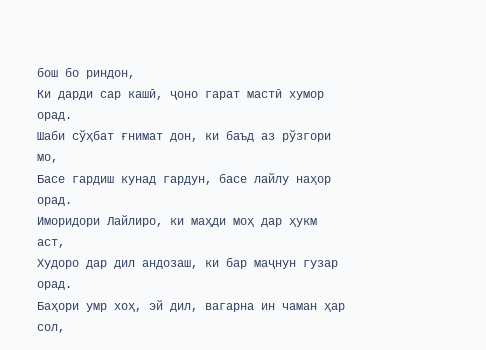бош бо риндон,
Ки дарди сар кашӣ, ҷоно гарат мастӣ хумор орад.
Шаби сўҳбат ғнимат дон, ки баъд аз рўзгори мо,
Басе гардиш кунад гардун, басе лайлу наҳор орад.
Иморидори Лайлиро, ки маҳди моҳ дар ҳукм аст,
Худоро дар дил андозаш, ки бар маҷнун гузар орад.
Баҳори умр хоҳ, эй дил, вагарна ин чаман ҳар сол,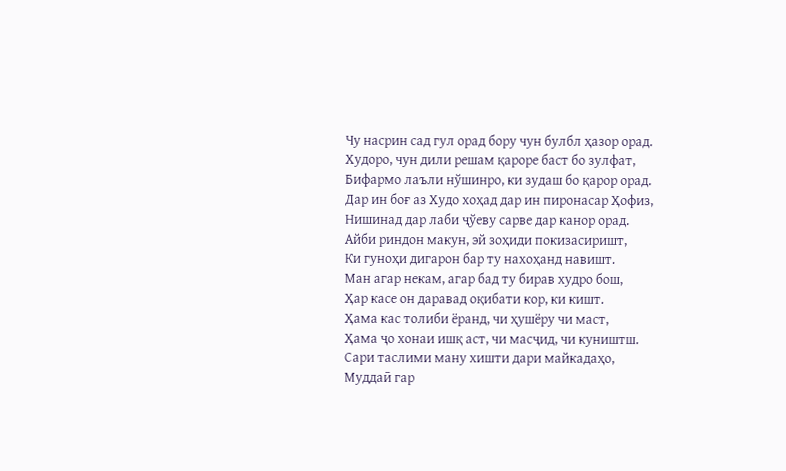Чу насрин сад гул орад бору чун булбл ҳазор орад.
Худоро, чун дили решам қароре баст бо зулфат,
Бифармо лаъли нўшинро, ки зудаш бо қарор орад.
Дар ин боғ аз Худо хоҳад дар ин пиронасар Ҳофиз,
Нишинад дар лаби ҷўеву сарве дар канор орад.
Айби риндон макун, эй зоҳиди покизасиришт,
Ки гуноҳи дигарон бар ту нахоҳанд навишт.
Ман агар некам, агар бад ту бирав худро бош,
Ҳар касе он даравад оқибати кор, ки кишт.
Ҳама кас толиби ёранд, чи ҳушёру чи маст,
Ҳама ҷо хонаи ишқ аст, чи масҷид, чи куништш.
Сари таслими ману хишти дари майкадаҳо,
Муддаӣ гар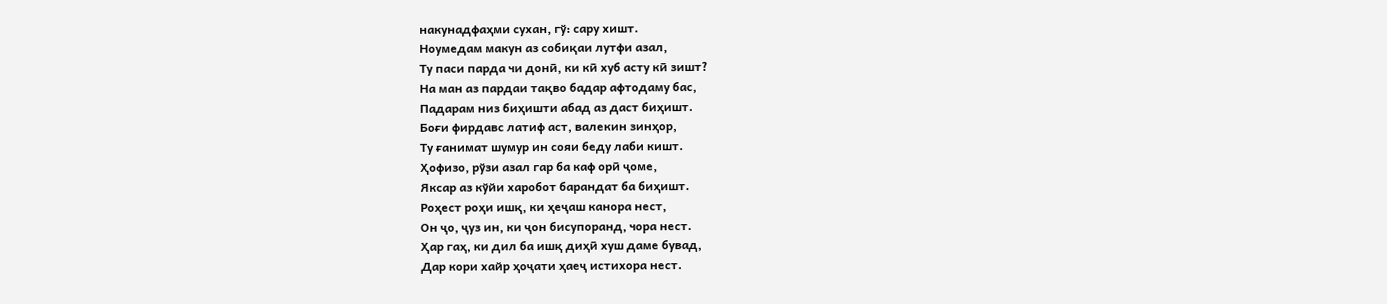накунадфаҳми сухан, гў: сару хишт.
Ноумедам макун аз собиқаи лутфи азал,
Ту паси парда чи донӣ, ки кӣ хуб асту кӣ зишт?
На ман аз пардаи тақво бадар афтодаму бас,
Падарам низ биҳишти абад аз даст биҳишт.
Боғи фирдавс латиф аст, валекин зинҳор,
Ту ғанимат шумур ин сояи беду лаби кишт.
Ҳофизо, рўзи азал гар ба каф орӣ ҷоме,
Яксар аз кўйи харобот барандат ба биҳишт.
Роҳест роҳи ишқ, ки ҳеҷаш канора нест,
Он ҷо, ҷуз ин, ки ҷон бисупоранд, чора нест.
Ҳар гаҳ, ки дил ба ишқ диҳӣ хуш даме бувад,
Дар кори хайр ҳоҷати ҳаеҷ истихора нест.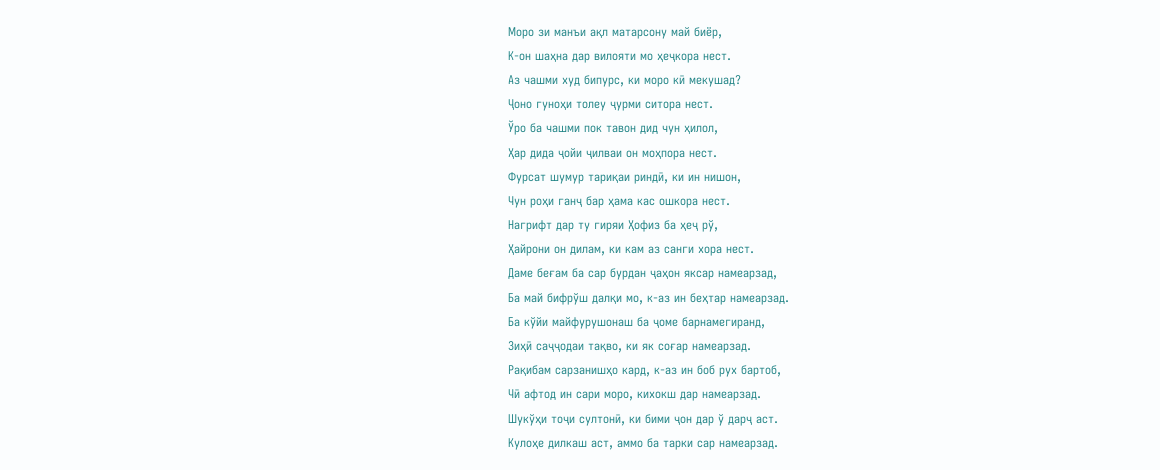Моро зи манъи ақл матарсону май биёр,
К-он шаҳна дар вилояти мо ҳеҷкора нест.
Аз чашми худ бипурс, ки моро кӣ мекушад?
Ҷоно гуноҳи толеу ҷурми ситора нест.
Ўро ба чашми пок тавон дид чун ҳилол,
Ҳар дида ҷойи ҷилваи он моҳпора нест.
Фурсат шумур тариқаи риндӣ, ки ин нишон,
Чун роҳи ганҷ бар ҳама кас ошкора нест.
Нагрифт дар ту гиряи Ҳофиз ба ҳеҷ рў,
Ҳайрони он дилам, ки кам аз санги хора нест.
Даме беғам ба сар бурдан ҷаҳон яксар намеарзад,
Ба май бифрўш далқи мо, к-аз ин беҳтар намеарзад.
Ба кўйи майфурушонаш ба ҷоме барнамегиранд,
Зиҳӣ саҷҷодаи тақво, ки як соғар намеарзад.
Рақибам сарзанишҳо кард, к-аз ин боб рух бартоб,
Чӣ афтод ин сари моро, кихокш дар намеарзад.
Шукўҳи тоҷи султонӣ, ки бими ҷон дар ў дарҷ аст.
Кулоҳе дилкаш аст, аммо ба тарки сар намеарзад.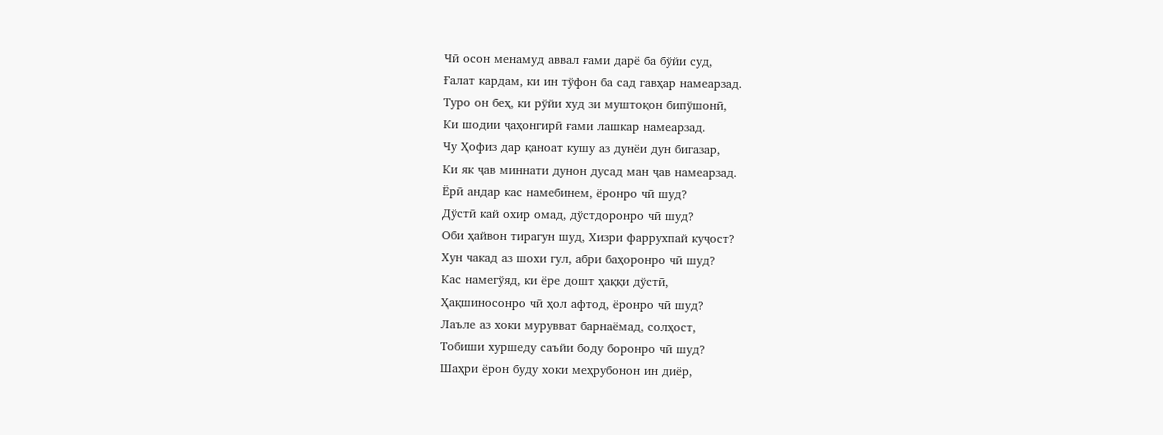Чӣ осон менамуд аввал ғами дарё ба бўйи суд,
Ғалат кардам, ки ин тўфон ба сад гавҳар намеарзад.
Туро он беҳ, ки рўйи худ зи муштоқон бипўшонӣ,
Ки шодии ҷаҳонгирӣ ғами лашкар намеарзад.
Чу Ҳофиз дар қаноат кушу аз дунёи дун бигазар,
Ки як ҷав миннати дунон дусад ман ҷав намеарзад.
Ёрӣ андар кас намебинем, ёронро чӣ шуд?
Дўстӣ кай охир омад, дўстдоронро чӣ шуд?
Оби ҳайвон тирагун шуд, Хизри фаррухпай куҷост?
Хун чакад аз шохи гул, абри баҳоронро чӣ шуд?
Кас намегўяд, ки ёре дошт ҳаққи дўстӣ,
Ҳақшиносонро чӣ ҳол афтод, ёронро чӣ шуд?
Лаъле аз хоки мурувват барнаёмад, солҳост,
Тобиши хуршеду саъйи боду боронро чӣ шуд?
Шаҳри ёрон буду хоки меҳрубонон ин диёр,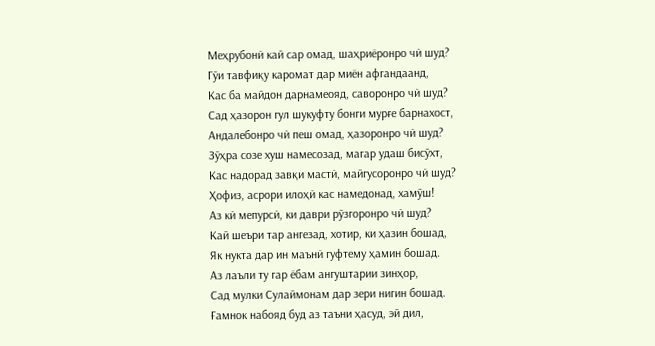Меҳрубонӣ кай сар омад, шаҳриёронро чӣ шуд?
Гўи тавфиқу каромат дар миён афгандаанд,
Кас ба майдон дарнамеояд, саворонро чӣ шуд?
Сад ҳазорон гул шукуфту бонги мурғе барнахост,
Андалебонро чӣ пеш омад, ҳазоронро чӣ шуд?
Зўҳра созе хуш намесозад, магар удаш бисўхт,
Кас надорад завқи мастӣ, майгусоронро чӣ шуд?
Ҳофиз, асрори илоҳӣ кас намедонад, хамўш!
Аз кӣ мепурсӣ, ки даври рўзгоронро чӣ шуд?
Кай шеъри тар ангезад, хотир, ки ҳазин бошад,
Як нукта дар ин маънӣ гуфтему ҳамин бошад.
Аз лаъли ту гар ёбам ангуштарии зинҳор,
Сад мулки Сулаймонам дар зери нигин бошад.
Ғамнок набояд буд аз таъни ҳасуд, эй дил,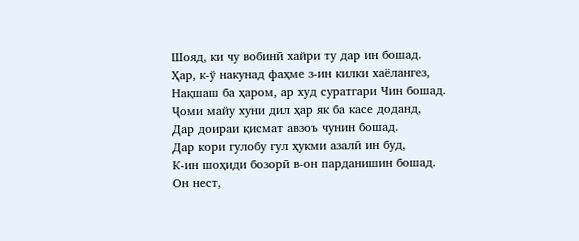Шояд, ки чу вобинӣ хайри ту дар ин бошад.
Ҳар, к-ў накунад фаҳме з-ин килки хаёлангез,
Нақшаш ба ҳаром, ар худ суратгари Чин бошад.
Ҷоми майу хуни дил ҳар як ба касе доданд,
Дар доираи қисмат авзоъ чунин бошад.
Дар кори гулобу гул ҳукми азалӣ ин буд,
К-ин шоҳиди бозорӣ в-он парданишин бошад.
Он нест,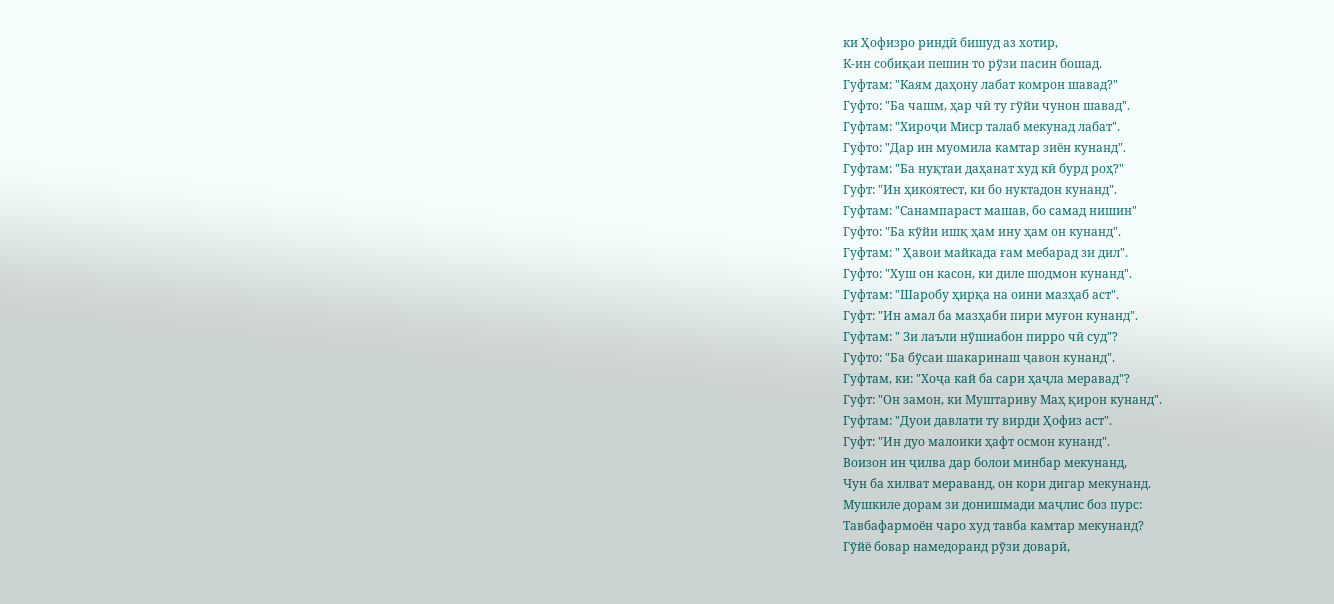ки Ҳофизро риндӣ бишуд аз хотир,
К-ин собиқаи пешин то рўзи пасин бошад.
Гуфтам: "Каям даҳону лабат комрон шавад?"
Гуфто: "Ба чашм, ҳар чӣ ту гўйи чунон шавад".
Гуфтам: "Хироҷи Миср талаб мекунад лабат".
Гуфто: "Дар ин муомила камтар зиён кунанд".
Гуфтам: "Ба нуқтаи даҳанат худ кӣ бурд роҳ?"
Гуфт: "Ин ҳикоятест, ки бо нуктадон кунанд".
Гуфтам: "Санампараст машав, бо самад нишин"
Гуфто: "Ба кўйи ишқ ҳам ину ҳам он кунанд".
Гуфтам: " Ҳавои майкада ғам мебарад зи дил".
Гуфто: "Хуш он касон, ки диле шодмон кунанд".
Гуфтам: "Шаробу ҳирқа на оини мазҳаб аст".
Гуфт: "Ин амал ба мазҳаби пири муғон кунанд".
Гуфтам: " Зи лаъли нўшиабон пирро чӣ суд"?
Гуфто: "Ба бўсаи шакаринаш ҷавон кунанд".
Гуфтам, ки: "Хоҷа кай ба сари ҳаҷла меравад"?
Гуфт: "Он замон, ки Муштариву Маҳ қирон кунанд".
Гуфтам: "Дуои давлати ту вирди Ҳофиз аст".
Гуфт: "Ин дуо малоики ҳафт осмон кунанд".
Воизон ин ҷилва дар болои минбар мекунанд,
Чун ба хилват мераванд, он кори дигар мекунанд.
Мушкиле дорам зи донишмади маҷлис боз пурс:
Тавбафармоён чаро худ тавба камтар мекунанд?
Гўйё бовар намедоранд рўзи доварӣ,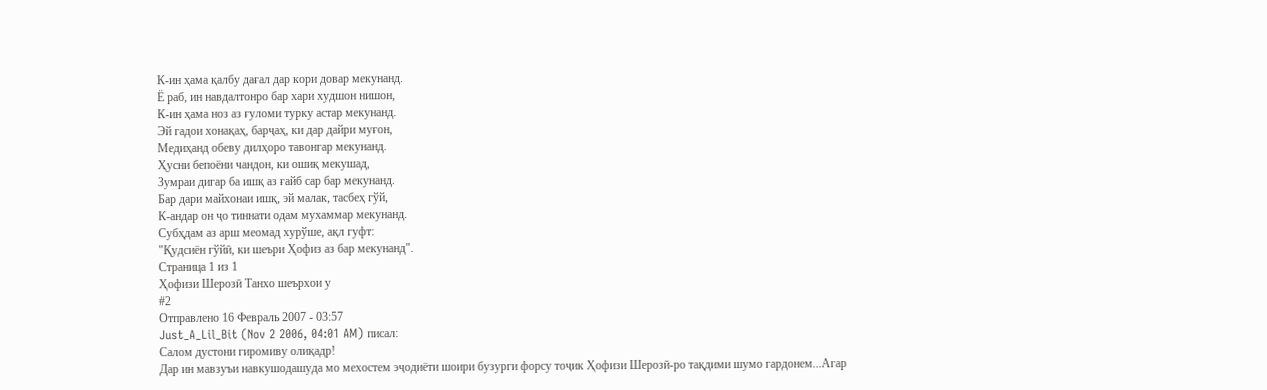К-ин ҳама қалбу дағал дар кори довар мекунанд.
Ё раб, ин навдалтонро бар хари худшон нишон,
К-ин ҳама ноз аз ғуломи турку астар мекунанд.
Эй гадои хонақаҳ, барҷаҳ, ки дар дайри муғон,
Медиҳанд обеву дилҳоро тавонгар мекунанд.
Ҳусни бепоёни чандон, ки ошиқ мекушад,
Зумраи дигар ба ишқ аз ғайб сар бар мекунанд.
Бар дари майхонаи ишқ, эй малак, тасбеҳ гўй,
К-андар он ҷо тиннати одам мухаммар мекунанд.
Субҳдам аз арш меомад хурўше, ақл гуфт:
"Қудсиён гўйӣ, ки шеъри Ҳофиз аз бар мекунанд".
Страница 1 из 1
Ҳофизи Шерозӣ Танхо шеърхои у
#2
Отправлено 16 Февраль 2007 - 03:57
Just_A_Lil_Bit (Nov 2 2006, 04:01 AM) писал:
Салом дустони гиромиву олиқадр!
Дар ин мавзуъи навкушодашуда мо мехостем эҷодиёти шоири бузурги форсу тоҷик Ҳофизи Шерозӣ-ро тақдими шумо гардонем...Агар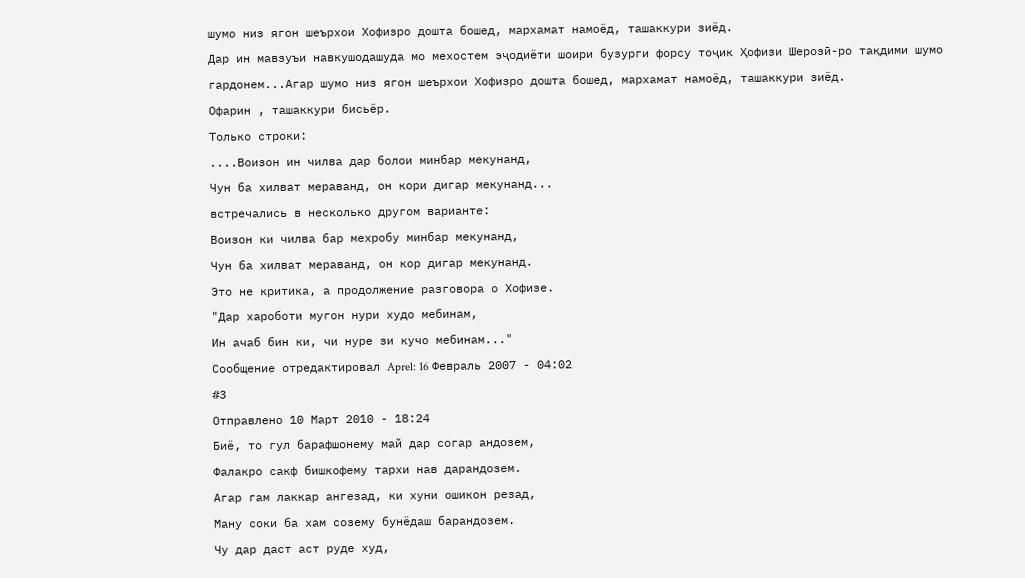шумо низ ягон шеърхои Хофизро дошта бошед, мархамат намоёд, ташаккури зиёд.
Дар ин мавзуъи навкушодашуда мо мехостем эҷодиёти шоири бузурги форсу тоҷик Ҳофизи Шерозӣ-ро тақдими шумо гардонем...Агар шумо низ ягон шеърхои Хофизро дошта бошед, мархамат намоёд, ташаккури зиёд.
Офарин , ташаккури бисьёр.
Только строки:
....Воизон ин чилва дар болои минбар мекунанд,
Чун ба хилват мераванд, он кори дигар мекунанд...
встречались в несколько другом варианте:
Воизон ки чилва бар мехробу минбар мекунанд,
Чун ба хилват мераванд, он кор дигар мекунанд.
Это не критика, а продолжение разговора о Хофизе.
"Дар хароботи мугон нури худо мебинам,
Ин ачаб бин ки, чи нуре зи кучо мебинам..."
Сообщение отредактировал Aprel: 16 Февраль 2007 - 04:02
#3
Отправлено 10 Март 2010 - 18:24
Биё, то гул барафшонему май дар согар андозем,
Фалакро сакф бишкофему тархи нав дарандозем.
Агар гам лаккар ангезад, ки хуни ошикон резад,
Ману соки ба хам созему бунёдаш барандозем.
Чу дар даст аст руде худ,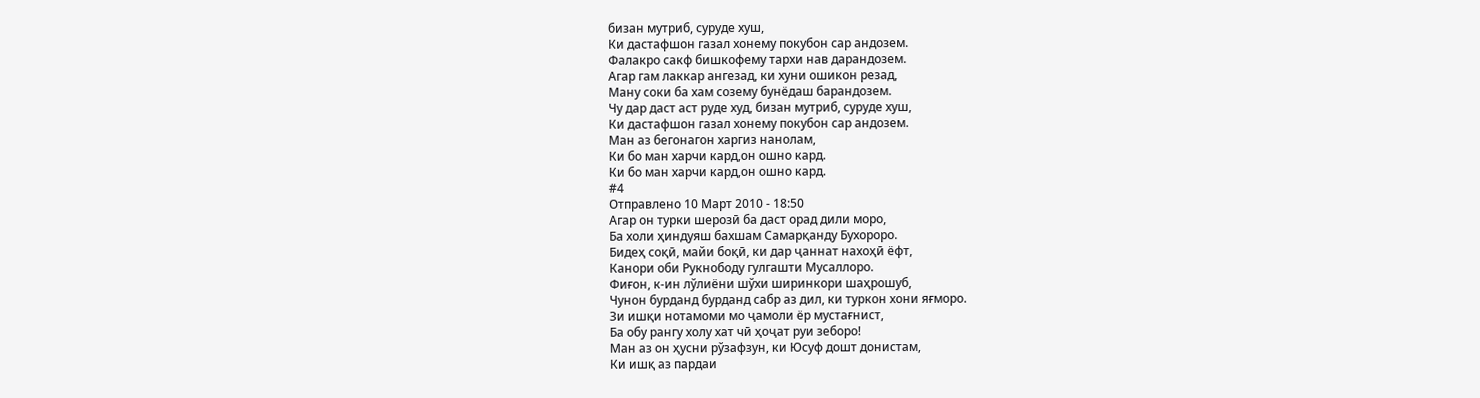бизан мутриб, суруде хуш,
Ки дастафшон газал хонему покубон сар андозем.
Фалакро сакф бишкофему тархи нав дарандозем.
Агар гам лаккар ангезад, ки хуни ошикон резад,
Ману соки ба хам созему бунёдаш барандозем.
Чу дар даст аст руде худ, бизан мутриб, суруде хуш,
Ки дастафшон газал хонему покубон сар андозем.
Ман аз бегонагон харгиз нанолам,
Ки бо ман харчи кард,он ошно кард.
Ки бо ман харчи кард,он ошно кард.
#4
Отправлено 10 Март 2010 - 18:50
Агар он турки шерозӣ ба даст орад дили моро,
Ба холи ҳиндуяш бахшам Самарқанду Бухороро.
Бидеҳ соқӣ, майи боқӣ, ки дар ҷаннат нахоҳӣ ёфт,
Канори оби Рукнободу гулгашти Мусаллоро.
Фиғон, к-ин лўлиёни шўхи ширинкори шаҳрошуб,
Чунон бурданд бурданд сабр аз дил, ки туркон хони яғморо.
Зи ишқи нотамоми мо ҷамоли ёр мустағнист,
Ба обу рангу холу хат чӣ ҳоҷат руи зеборо!
Ман аз он ҳусни рўзафзун, ки Юсуф дошт донистам,
Ки ишқ аз пардаи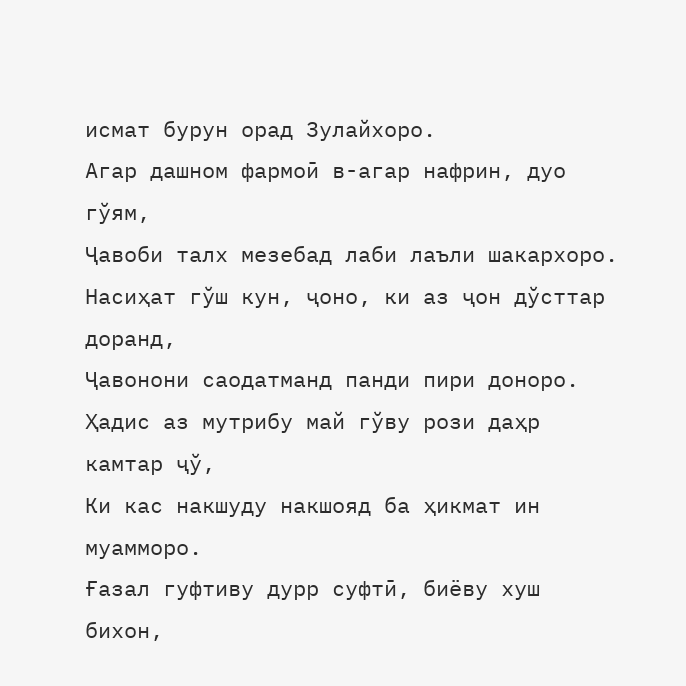исмат бурун орад Зулайхоро.
Агар дашном фармоӣ в-агар нафрин, дуо гўям,
Ҷавоби талх мезебад лаби лаъли шакархоро.
Насиҳат гўш кун, ҷоно, ки аз ҷон дўсттар доранд,
Ҷавонони саодатманд панди пири доноро.
Ҳадис аз мутрибу май гўву рози даҳр камтар ҷў,
Ки кас накшуду накшояд ба ҳикмат ин муамморо.
Ғазал гуфтиву дурр суфтӣ, биёву хуш бихон,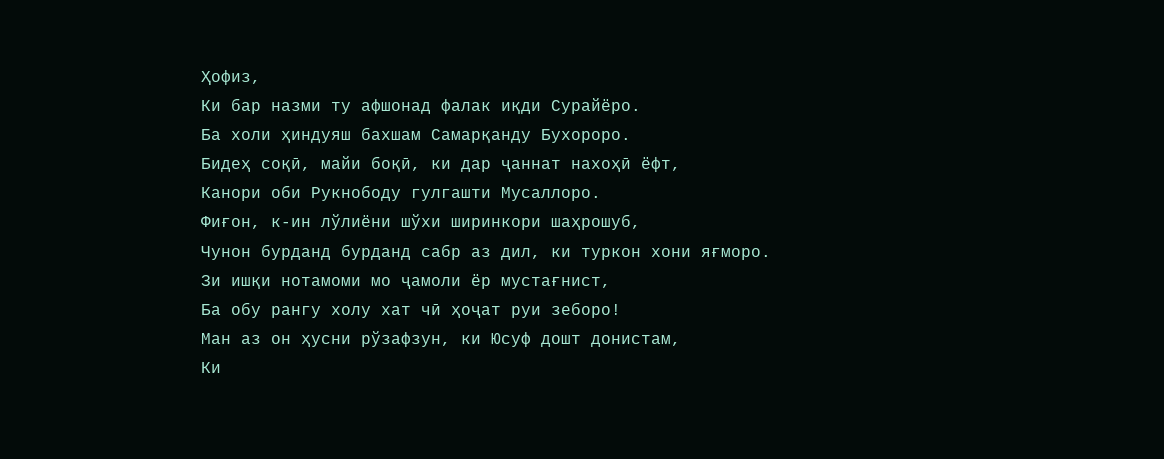Ҳофиз,
Ки бар назми ту афшонад фалак иқди Сурайёро.
Ба холи ҳиндуяш бахшам Самарқанду Бухороро.
Бидеҳ соқӣ, майи боқӣ, ки дар ҷаннат нахоҳӣ ёфт,
Канори оби Рукнободу гулгашти Мусаллоро.
Фиғон, к-ин лўлиёни шўхи ширинкори шаҳрошуб,
Чунон бурданд бурданд сабр аз дил, ки туркон хони яғморо.
Зи ишқи нотамоми мо ҷамоли ёр мустағнист,
Ба обу рангу холу хат чӣ ҳоҷат руи зеборо!
Ман аз он ҳусни рўзафзун, ки Юсуф дошт донистам,
Ки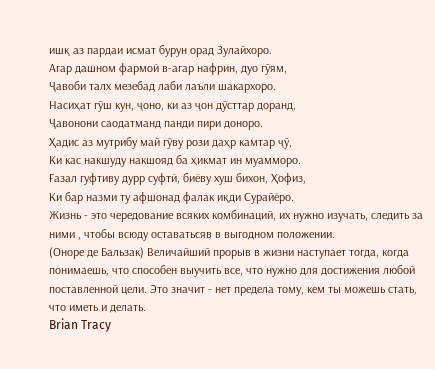ишқ аз пардаи исмат бурун орад Зулайхоро.
Агар дашном фармоӣ в-агар нафрин, дуо гўям,
Ҷавоби талх мезебад лаби лаъли шакархоро.
Насиҳат гўш кун, ҷоно, ки аз ҷон дўсттар доранд,
Ҷавонони саодатманд панди пири доноро.
Ҳадис аз мутрибу май гўву рози даҳр камтар ҷў,
Ки кас накшуду накшояд ба ҳикмат ин муамморо.
Ғазал гуфтиву дурр суфтӣ, биёву хуш бихон, Ҳофиз,
Ки бар назми ту афшонад фалак иқди Сурайёро.
Жизнь - это чередование всяких комбинаций, их нужно изучать, следить за ними , чтобы всюду оставатьсяв в выгодном положении.
(Оноре де Бальзак) Величайший прорыв в жизни наступает тогда, когда понимаешь, что способен выучить все, что нужно для достижения любой поставленной цели. Это значит - нет предела тому, кем ты можешь стать, что иметь и делать.
Brian Tracy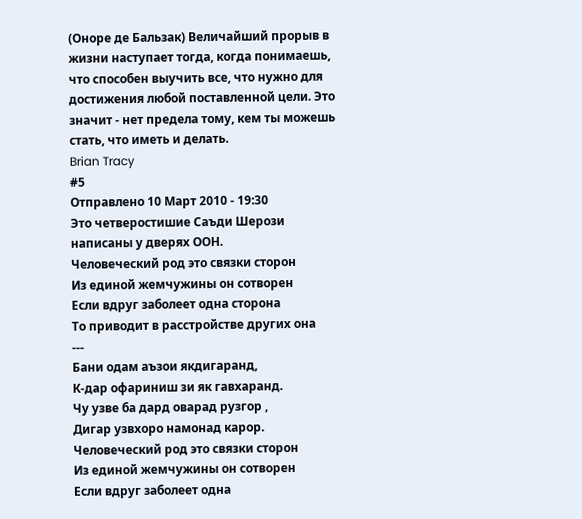(Оноре де Бальзак) Величайший прорыв в жизни наступает тогда, когда понимаешь, что способен выучить все, что нужно для достижения любой поставленной цели. Это значит - нет предела тому, кем ты можешь стать, что иметь и делать.
Brian Tracy
#5
Отправлено 10 Март 2010 - 19:30
Это четверостишие Саъди Шерози написаны у дверях ООН.
Человеческий род это связки сторон
Из единой жемчужины он сотворен
Если вдруг заболеет одна сторона
То приводит в расстройстве других она
---
Бани одам аъзои якдигаранд,
К-дар офариниш зи як гавхаранд.
Чу узве ба дард оварад рузгор ,
Дигар узвхоро намонад карор.
Человеческий род это связки сторон
Из единой жемчужины он сотворен
Если вдруг заболеет одна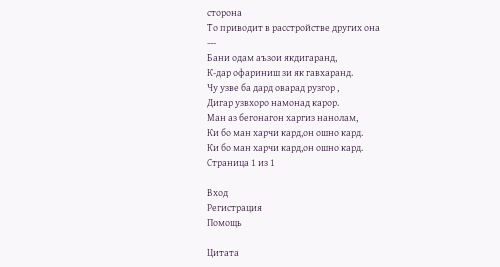сторона
То приводит в расстройстве других она
---
Бани одам аъзои якдигаранд,
К-дар офариниш зи як гавхаранд.
Чу узве ба дард оварад рузгор ,
Дигар узвхоро намонад карор.
Ман аз бегонагон харгиз нанолам,
Ки бо ман харчи кард,он ошно кард.
Ки бо ман харчи кард,он ошно кард.
Страница 1 из 1

Вход
Регистрация
Помощь

Цитата